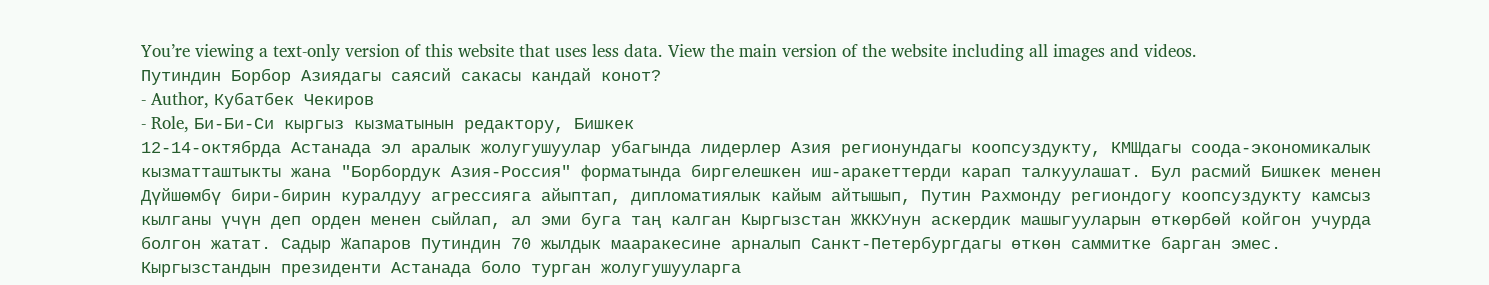You’re viewing a text-only version of this website that uses less data. View the main version of the website including all images and videos.
Путиндин Борбор Азиядагы саясий сакасы кандай конот?
- Author, Кубатбек Чекиров
- Role, Би-Би-Си кыргыз кызматынын редактору, Бишкек
12-14-октябрда Астанада эл аралык жолугушуулар убагында лидерлер Азия регионундагы коопсуздукту, КМШдагы соода-экономикалык кызматташтыкты жана "Борбордук Азия-Россия" форматында биргелешкен иш-аракеттерди карап талкуулашат. Бул расмий Бишкек менен Дүйшөмбү бири-бирин куралдуу агрессияга айыптап, дипломатиялык кайым айтышып, Путин Рахмонду региондогу коопсуздукту камсыз кылганы үчүн деп орден менен сыйлап, ал эми буга таң калган Кыргызстан ЖККУнун аскердик машыгууларын өткөрбөй койгон учурда болгон жатат. Садыр Жапаров Путиндин 70 жылдык мааракесине арналып Санкт-Петербургдагы өткөн саммитке барган эмес.
Кыргызстандын президенти Астанада боло турган жолугушууларга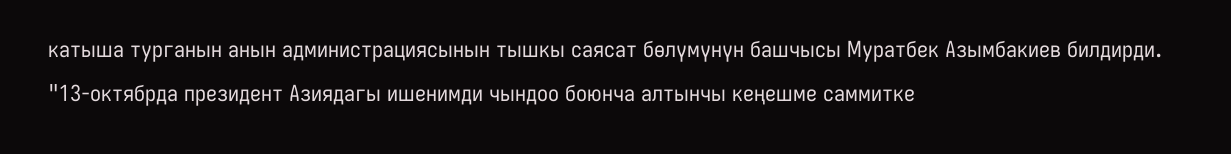катыша турганын анын администрациясынын тышкы саясат бөлүмүнүн башчысы Муратбек Азымбакиев билдирди.
"13-октябрда президент Азиядагы ишенимди чындоо боюнча алтынчы кеңешме саммитке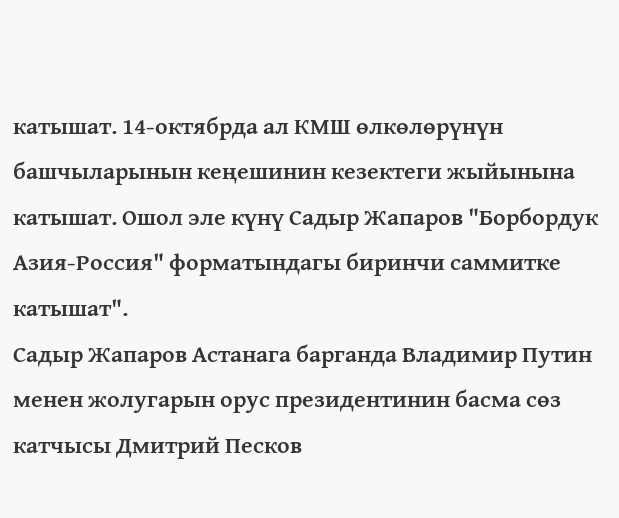катышат. 14-октябрда ал КМШ өлкөлөрүнүн башчыларынын кеңешинин кезектеги жыйынына катышат. Ошол эле күнү Садыр Жапаров "Борбордук Азия-Россия" форматындагы биринчи саммитке катышат".
Садыр Жапаров Астанага барганда Владимир Путин менен жолугарын орус президентинин басма сөз катчысы Дмитрий Песков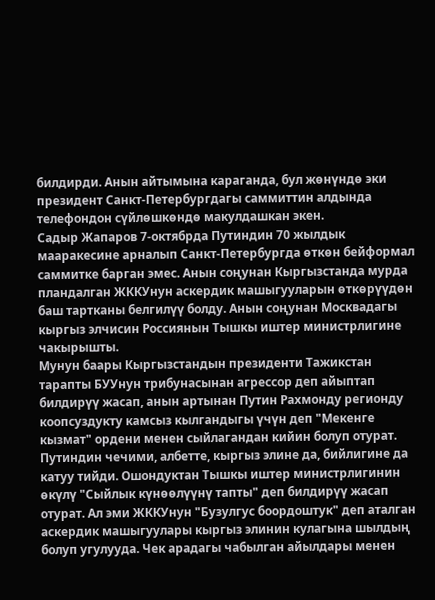билдирди. Анын айтымына караганда, бул жөнүндө эки президент Санкт-Петербургдагы саммиттин алдында телефондон сүйлөшкөндө макулдашкан экен.
Садыр Жапаров 7-октябрда Путиндин 70 жылдык мааракесине арналып Санкт-Петербургда өткөн бейформал саммитке барган эмес. Анын соңунан Кыргызстанда мурда пландалган ЖККУнун аскердик машыгууларын өткөрүүдөн баш тартканы белгилүү болду. Анын соңунан Москвадагы кыргыз элчисин Россиянын Тышкы иштер министрлигине чакырышты.
Мунун баары Кыргызстандын президенти Тажикстан тарапты БУУнун трибунасынан агрессор деп айыптап билдирүү жасап, анын артынан Путин Рахмонду регионду коопсуздукту камсыз кылгандыгы үчүн деп "Мекенге кызмат" ордени менен сыйлагандан кийин болуп отурат. Путиндин чечими, албетте, кыргыз элине да, бийлигине да катуу тийди. Ошондуктан Тышкы иштер министрлигинин өкүлү "Сыйлык күнөөлүүнү тапты" деп билдирүү жасап отурат. Ал эми ЖККУнун "Бузулгус боордоштук" деп аталган аскердик машыгуулары кыргыз элинин кулагына шылдың болуп угулууда. Чек арадагы чабылган айылдары менен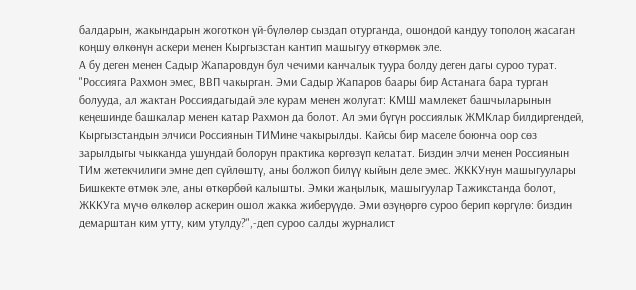балдарын, жакындарын жоготкон үй-бүлөлөр сыздап отурганда, ошондой кандуу тополоң жасаган коңшу өлкөнүн аскери менен Кыргызстан кантип машыгуу өткөрмөк эле.
А бу деген менен Садыр Жапаровдун бул чечими канчалык туура болду деген дагы суроо турат.
"Россияга Рахмон эмес, ВВП чакырган. Эми Садыр Жапаров баары бир Астанага бара турган болууда, ал жактан Россиядагыдай эле курам менен жолугат: КМШ мамлекет башчыларынын кеңешинде башкалар менен катар Рахмон да болот. Ал эми бүгүн россиялык ЖМКлар билдиргендей, Кыргызстандын элчиси Россиянын ТИМине чакырылды. Кайсы бир маселе боюнча оор сөз зарылдыгы чыкканда ушундай болорун практика көргөзүп келатат. Биздин элчи менен Россиянын ТИм жетекчилиги эмне деп сүйлөштү, аны болжоп билүү кыйын деле эмес. ЖККУнун машыгуулары Бишкекте өтмөк эле, аны өткөрбөй калышты. Эмки жаңылык, машыгуулар Тажикстанда болот, ЖККУга мүчө өлкөлөр аскерин ошол жакка жиберүүдө. Эми өзүңөргө суроо берип көргүлө: биздин демарштан ким утту, ким утулду?",-деп суроо салды журналист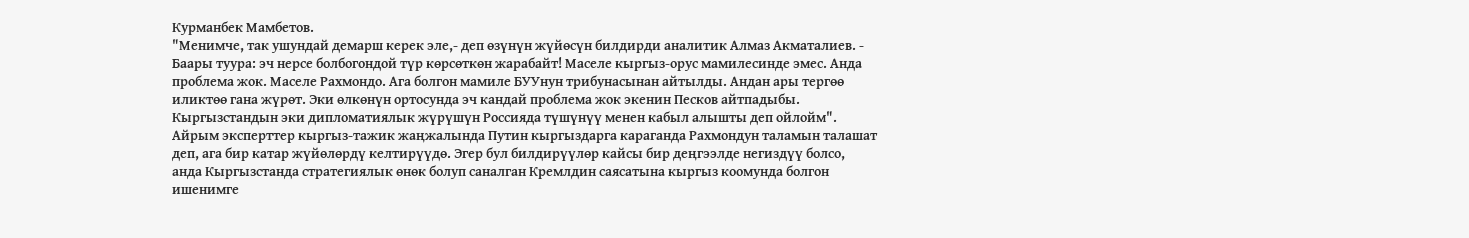Курманбек Мамбетов.
"Менимче, так ушундай демарш керек эле,- деп өзүнүн жүйөсүн билдирди аналитик Алмаз Акматалиев. - Баары туура: эч нерсе болбогондой түр көрсөткөн жарабайт! Маселе кыргыз-орус мамилесинде эмес. Анда проблема жок. Маселе Рахмондо. Ага болгон мамиле БУУнун трибунасынан айтылды. Андан ары тергөө иликтөө гана жүрөт. Эки өлкөнүн ортосунда эч кандай проблема жок экенин Песков айтпадыбы. Кыргызстандын эки дипломатиялык жүрүшүн Россияда түшүнүү менен кабыл алышты деп ойлойм".
Айрым эксперттер кыргыз-тажик жаңжалында Путин кыргыздарга караганда Рахмондун таламын талашат деп, ага бир катар жүйөлөрдү келтирүүдө. Эгер бул билдирүүлөр кайсы бир деңгээлде негиздүү болсо, анда Кыргызстанда стратегиялык өнөк болуп саналган Кремлдин саясатына кыргыз коомунда болгон ишенимге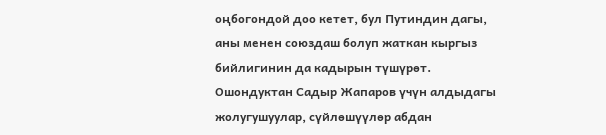оңбогондой доо кетет, бул Путиндин дагы, аны менен союздаш болуп жаткан кыргыз бийлигинин да кадырын түшүрөт. Ошондуктан Садыр Жапаров үчүн алдыдагы жолугушуулар, сүйлөшүүлөр абдан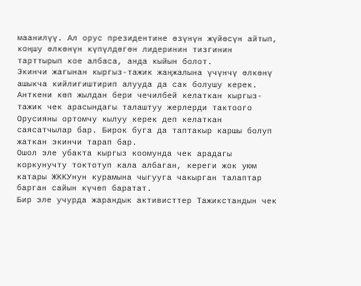маанилүү. Ал орус президентине өзүнүн жүйөсүн айтып, коңшу өлкөнүн күпүлдөгөн лидеринин тизгинин тарттырып кое албаса, анда кыйын болот.
Экинчи жагынан кыргыз-тажик жаңжалына үчүнчү өлкөнү ашыкча кийлигиштирип алууда да сак болушу керек. Анткени көп жылдан бери чечилбей келаткан кыргыз-тажик чек арасындагы талаштуу жерлерди тактоого Орусияны ортомчу кылуу керек деп келаткан саясатчылар бар. Бирок буга да таптакыр каршы болуп жаткан экинчи тарап бар.
Ошол эле убакта кыргыз коомунда чек арадагы коркунучту токтотуп кала албаган, кереги жок уюм катары ЖККУнун курамына чыгууга чакырган талаптар барган сайын күчөп баратат.
Бир эле учурда жарандык активисттер Тажикстандын чек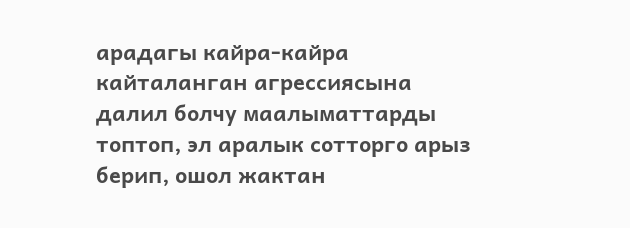арадагы кайра-кайра кайталанган агрессиясына далил болчу маалыматтарды топтоп, эл аралык сотторго арыз берип, ошол жактан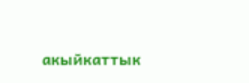акыйкаттык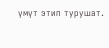үмүт этип турушат.